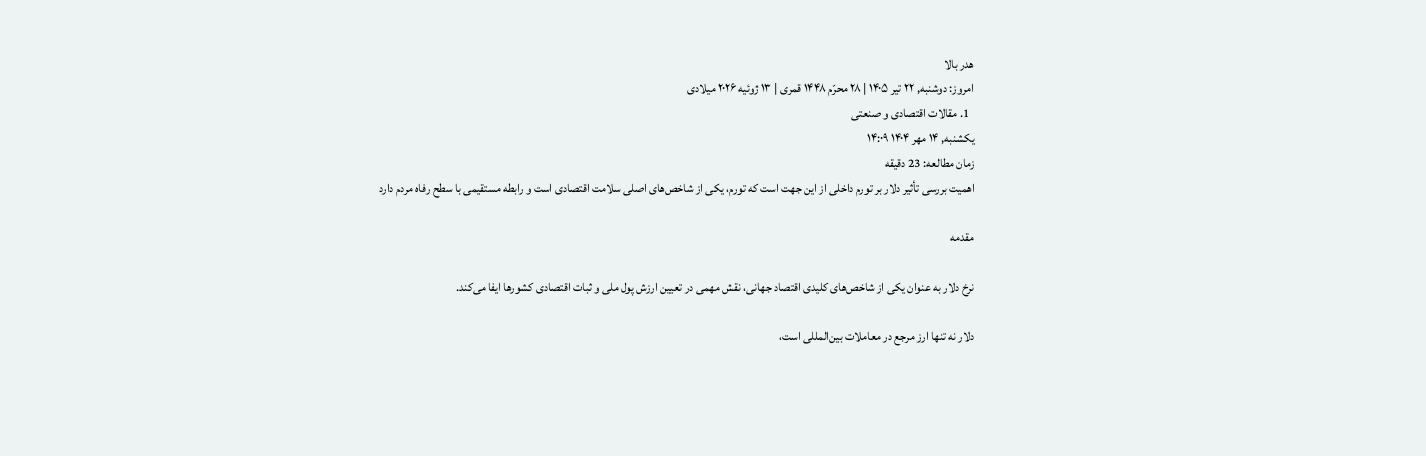هدر بالا
امروز: دوشنبه, ۲۲ تیر ۱۴۰۵ | ۲۸ محرّم ۱۴۴۸ قمری | ۱۳ ژوئیه ۲۰۲۶ میلادی
  1. مقالات اقتصادی و صنعتی
یکشنبه, ۱۴ مهر ۱۴۰۴ ۱۴:۰۹
زمان مطالعه: 23 دقیقه
اهمیت بررسی تأثیر دلار بر تورم داخلی از این جهت است که تورم، یکی از شاخص‌های اصلی سلامت اقتصادی است و رابطه مستقیمی با سطح رفاه مردم دارد

مقدمه

نرخ دلار به عنوان یکی از شاخص‌های کلیدی اقتصاد جهانی، نقش مهمی در تعیین ارزش پول ملی و ثبات اقتصادی کشورها ایفا می‌کند.

دلار نه تنها ارز مرجع در معاملات بین‌المللی است،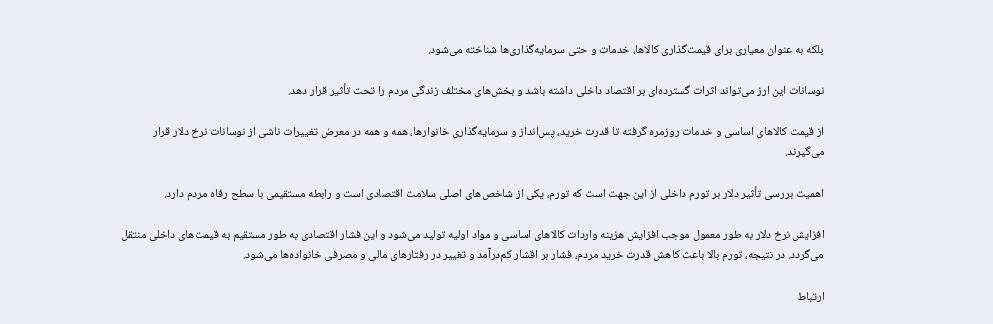بلکه به عنوان معیاری برای قیمت‌گذاری کالاها، خدمات و حتی سرمایه‌گذاری‌ها شناخته می‌شود.

نوسانات این ارز می‌تواند اثرات گسترده‌ای بر اقتصاد داخلی داشته باشد و بخش‌های مختلف زندگی مردم را تحت تأثیر قرار دهد.

از قیمت کالاهای اساسی و خدمات روزمره گرفته تا قدرت خرید، پس‌انداز و سرمایه‌گذاری خانوارها، همه و همه در معرض تغییرات ناشی از نوسانات نرخ دلار قرار می‌گیرند.

اهمیت بررسی تأثیر دلار بر تورم داخلی از این جهت است که تورم، یکی از شاخص‌های اصلی سلامت اقتصادی است و رابطه مستقیمی با سطح رفاه مردم دارد.

افزایش نرخ دلار به طور معمول موجب افزایش هزینه واردات کالاهای اساسی و مواد اولیه تولید می‌شود و این فشار اقتصادی به طور مستقیم به قیمت‌های داخلی منتقل می‌گردد. در نتیجه، تورم بالا باعث کاهش قدرت خرید مردم، فشار بر اقشار کم‌درآمد و تغییر در رفتارهای مالی و مصرفی خانواده‌ها می‌شود.

ارتباط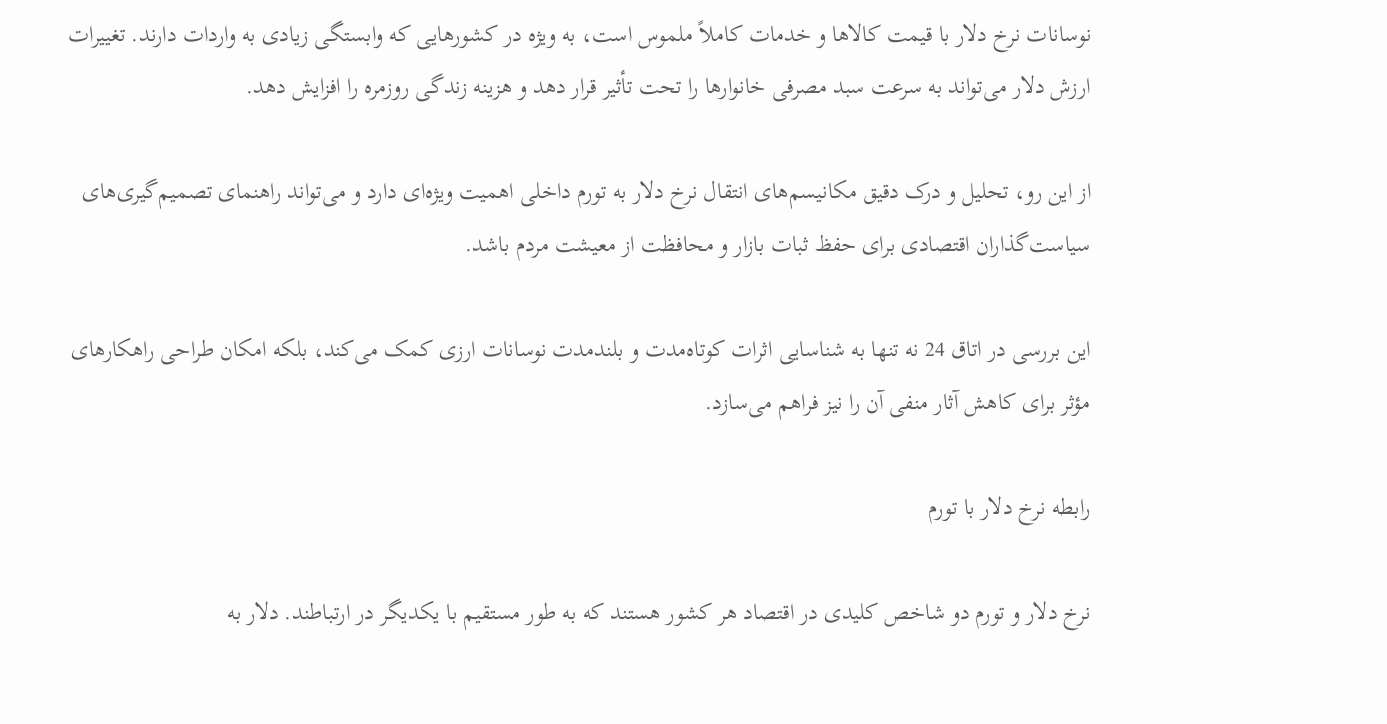نوسانات نرخ دلار با قیمت کالاها و خدمات کاملاً ملموس است، به ویژه در کشورهایی که وابستگی زیادی به واردات دارند. تغییرات ارزش دلار می‌تواند به سرعت سبد مصرفی خانوارها را تحت تأثیر قرار دهد و هزینه زندگی روزمره را افزایش دهد.

از این رو، تحلیل و درک دقیق مکانیسم‌های انتقال نرخ دلار به تورم داخلی اهمیت ویژه‌ای دارد و می‌تواند راهنمای تصمیم‌گیری‌های سیاست‌گذاران اقتصادی برای حفظ ثبات بازار و محافظت از معیشت مردم باشد.

این بررسی در اتاق 24 نه تنها به شناسایی اثرات کوتاه‌مدت و بلندمدت نوسانات ارزی کمک می‌کند، بلکه امکان طراحی راهکارهای مؤثر برای کاهش آثار منفی آن را نیز فراهم می‌سازد.

رابطه نرخ دلار با تورم

نرخ دلار و تورم دو شاخص کلیدی در اقتصاد هر کشور هستند که به طور مستقیم با یکدیگر در ارتباطند. دلار به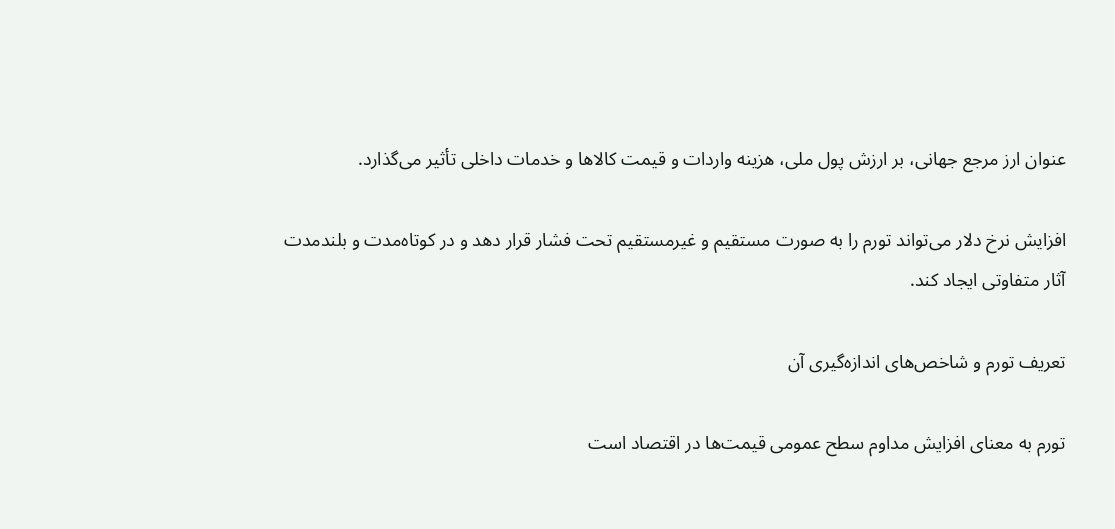عنوان ارز مرجع جهانی، بر ارزش پول ملی، هزینه واردات و قیمت کالاها و خدمات داخلی تأثیر می‌گذارد.

افزایش نرخ دلار می‌تواند تورم را به صورت مستقیم و غیرمستقیم تحت فشار قرار دهد و در کوتاه‌مدت و بلندمدت آثار متفاوتی ایجاد کند.

تعریف تورم و شاخص‌های اندازه‌گیری آن

تورم به معنای افزایش مداوم سطح عمومی قیمت‌ها در اقتصاد است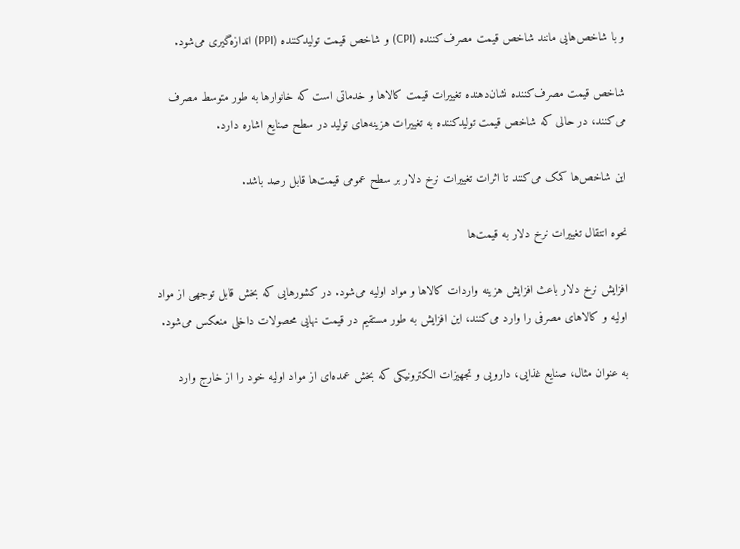و با شاخص‌هایی مانند شاخص قیمت مصرف‌کننده (CPI) و شاخص قیمت تولیدکننده (PPI) اندازه‌گیری می‌شود.

شاخص قیمت مصرف‌کننده نشان‌دهنده تغییرات قیمت کالاها و خدماتی است که خانوارها به طور متوسط مصرف می‌کنند، در حالی که شاخص قیمت تولیدکننده به تغییرات هزینه‌های تولید در سطح صنایع اشاره دارد.

این شاخص‌ها کمک می‌کنند تا اثرات تغییرات نرخ دلار بر سطح عمومی قیمت‌ها قابل رصد باشد.

نحوه انتقال تغییرات نرخ دلار به قیمت‌ها

افزایش نرخ دلار باعث افزایش هزینه واردات کالاها و مواد اولیه می‌شود. در کشورهایی که بخش قابل توجهی از مواد اولیه و کالاهای مصرفی را وارد می‌کنند، این افزایش به طور مستقیم در قیمت نهایی محصولات داخلی منعکس می‌شود.

به عنوان مثال، صنایع غذایی، دارویی و تجهیزات الکترونیکی که بخش عمده‌ای از مواد اولیه خود را از خارج وارد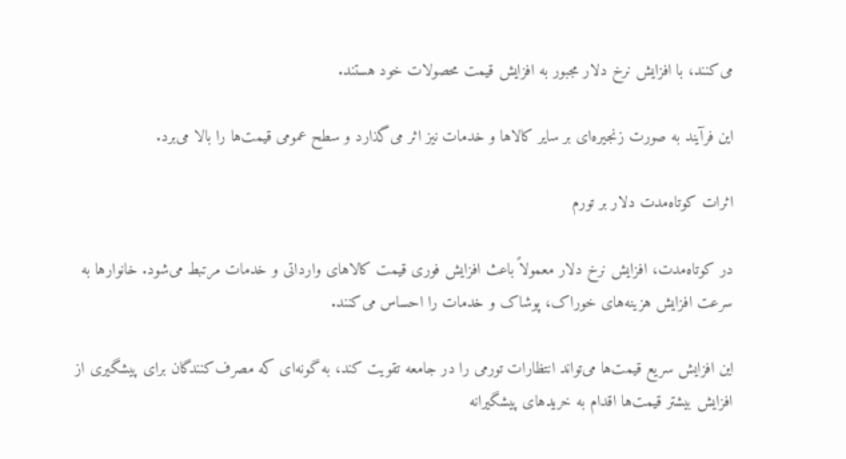می‌کنند، با افزایش نرخ دلار مجبور به افزایش قیمت محصولات خود هستند.

این فرآیند به صورت زنجیره‌ای بر سایر کالاها و خدمات نیز اثر می‌گذارد و سطح عمومی قیمت‌ها را بالا می‌برد.

اثرات کوتاه‌مدت دلار بر تورم

در کوتاه‌مدت، افزایش نرخ دلار معمولاً باعث افزایش فوری قیمت کالاهای وارداتی و خدمات مرتبط می‌شود. خانوارها به سرعت افزایش هزینه‌های خوراک، پوشاک و خدمات را احساس می‌کنند.

این افزایش سریع قیمت‌ها می‌تواند انتظارات تورمی را در جامعه تقویت کند، به گونه‌ای که مصرف‌کنندگان برای پیشگیری از افزایش بیشتر قیمت‌ها اقدام به خریدهای پیشگیرانه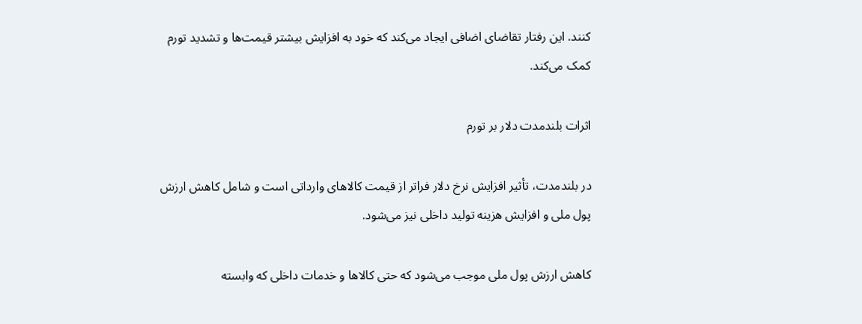کنند. این رفتار تقاضای اضافی ایجاد می‌کند که خود به افزایش بیشتر قیمت‌ها و تشدید تورم کمک می‌کند.

اثرات بلندمدت دلار بر تورم

در بلندمدت، تأثیر افزایش نرخ دلار فراتر از قیمت کالاهای وارداتی است و شامل کاهش ارزش پول ملی و افزایش هزینه تولید داخلی نیز می‌شود.

کاهش ارزش پول ملی موجب می‌شود که حتی کالاها و خدمات داخلی که وابسته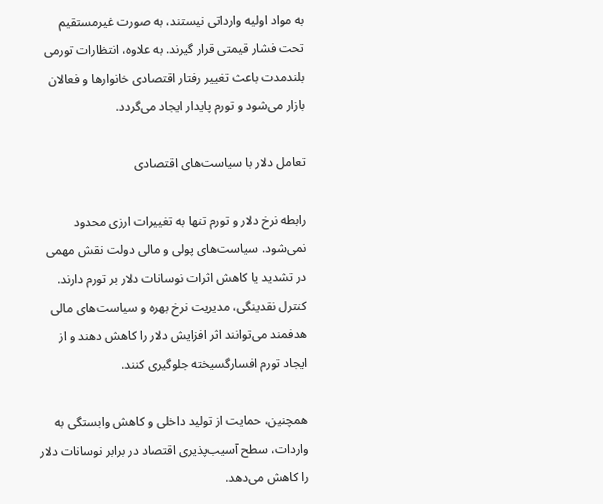به مواد اولیه وارداتی نیستند، به صورت غیرمستقیم تحت فشار قیمتی قرار گیرند. به علاوه، انتظارات تورمی بلندمدت باعث تغییر رفتار اقتصادی خانوارها و فعالان بازار می‌شود و تورم پایدار ایجاد می‌گردد.

تعامل دلار با سیاست‌های اقتصادی

رابطه نرخ دلار و تورم تنها به تغییرات ارزی محدود نمی‌شود. سیاست‌های پولی و مالی دولت نقش مهمی در تشدید یا کاهش اثرات نوسانات دلار بر تورم دارند. کنترل نقدینگی، مدیریت نرخ بهره و سیاست‌های مالی هدفمند می‌توانند اثر افزایش دلار را کاهش دهند و از ایجاد تورم افسارگسیخته جلوگیری کنند.

همچنین، حمایت از تولید داخلی و کاهش وابستگی به واردات، سطح آسیب‌پذیری اقتصاد در برابر نوسانات دلار را کاهش می‌دهد.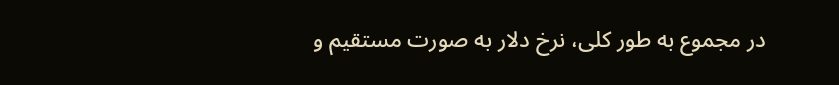در مجموع به طور کلی، نرخ دلار به صورت مستقیم و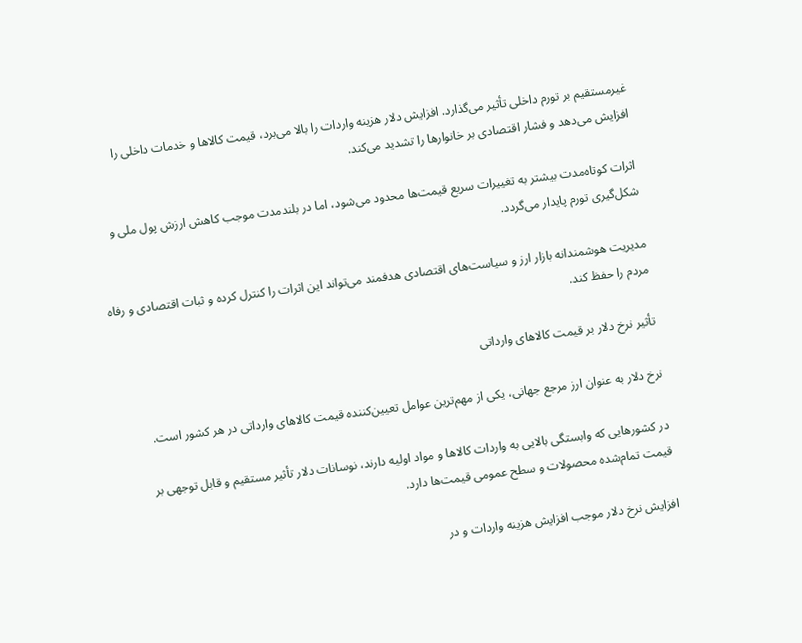غیرمستقیم بر تورم داخلی تأثیر می‌گذارد. افزایش دلار هزینه واردات را بالا می‌برد، قیمت کالاها و خدمات داخلی را افزایش می‌دهد و فشار اقتصادی بر خانوارها را تشدید می‌کند.

اثرات کوتاه‌مدت بیشتر به تغییرات سریع قیمت‌ها محدود می‌شود، اما در بلندمدت موجب کاهش ارزش پول ملی و شکل‌گیری تورم پایدار می‌گردد.

مدیریت هوشمندانه بازار ارز و سیاست‌های اقتصادی هدفمند می‌تواند این اثرات را کنترل کرده و ثبات اقتصادی و رفاه مردم را حفظ کند.

تأثیر نرخ دلار بر قیمت کالاهای وارداتی

نرخ دلار به عنوان ارز مرجع جهانی، یکی از مهم‌ترین عوامل تعیین‌کننده قیمت کالاهای وارداتی در هر کشور است.

در کشورهایی که وابستگی بالایی به واردات کالاها و مواد اولیه دارند، نوسانات دلار تأثیر مستقیم و قابل توجهی بر قیمت تمام‌شده محصولات و سطح عمومی قیمت‌ها دارد.

افزایش نرخ دلار موجب افزایش هزینه واردات و در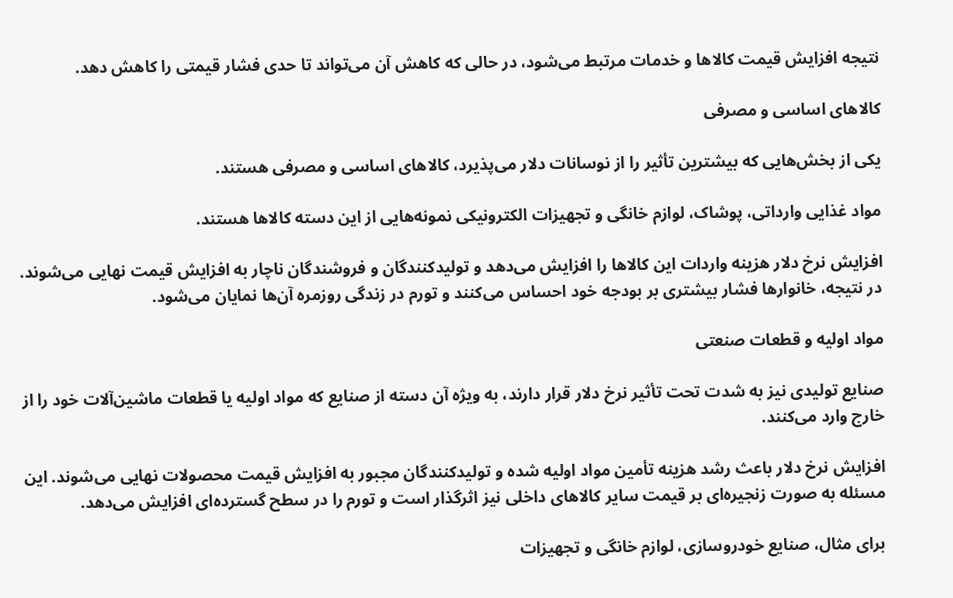نتیجه افزایش قیمت کالاها و خدمات مرتبط می‌شود، در حالی که کاهش آن می‌تواند تا حدی فشار قیمتی را کاهش دهد.

کالاهای اساسی و مصرفی

یکی از بخش‌هایی که بیشترین تأثیر را از نوسانات دلار می‌پذیرد، کالاهای اساسی و مصرفی هستند.

مواد غذایی وارداتی، پوشاک، لوازم خانگی و تجهیزات الکترونیکی نمونه‌هایی از این دسته کالاها هستند.

افزایش نرخ دلار هزینه واردات این کالاها را افزایش می‌دهد و تولیدکنندگان و فروشندگان ناچار به افزایش قیمت نهایی می‌شوند. در نتیجه، خانوارها فشار بیشتری بر بودجه خود احساس می‌کنند و تورم در زندگی روزمره آن‌ها نمایان می‌شود.

مواد اولیه و قطعات صنعتی

صنایع تولیدی نیز به شدت تحت تأثیر نرخ دلار قرار دارند، به ویژه آن دسته از صنایع که مواد اولیه یا قطعات ماشین‌آلات خود را از خارج وارد می‌کنند.

افزایش نرخ دلار باعث رشد هزینه تأمین مواد اولیه شده و تولیدکنندگان مجبور به افزایش قیمت محصولات نهایی می‌شوند. این مسئله به صورت زنجیره‌ای بر قیمت سایر کالاهای داخلی نیز اثرگذار است و تورم را در سطح گسترده‌ای افزایش می‌دهد.

برای مثال، صنایع خودروسازی، لوازم خانگی و تجهیزات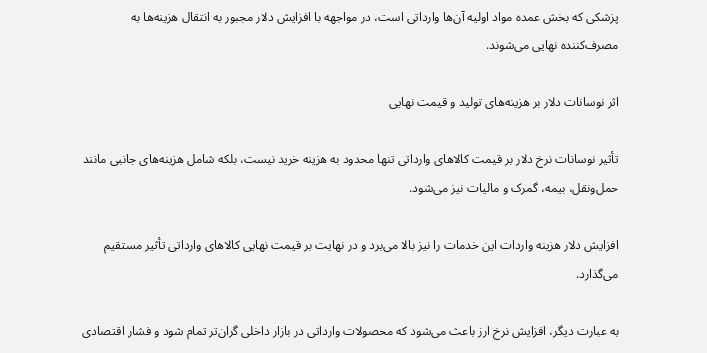پزشکی که بخش عمده مواد اولیه آن‌ها وارداتی است، در مواجهه با افزایش دلار مجبور به انتقال هزینه‌ها به مصرف‌کننده نهایی می‌شوند.

اثر نوسانات دلار بر هزینه‌های تولید و قیمت نهایی

تأثیر نوسانات نرخ دلار بر قیمت کالاهای وارداتی تنها محدود به هزینه خرید نیست، بلکه شامل هزینه‌های جانبی مانند حمل‌ونقل، بیمه، گمرک و مالیات نیز می‌شود.

افزایش دلار هزینه واردات این خدمات را نیز بالا می‌برد و در نهایت بر قیمت نهایی کالاهای وارداتی تأثیر مستقیم می‌گذارد.

به عبارت دیگر، افزایش نرخ ارز باعث می‌شود که محصولات وارداتی در بازار داخلی گران‌تر تمام شود و فشار اقتصادی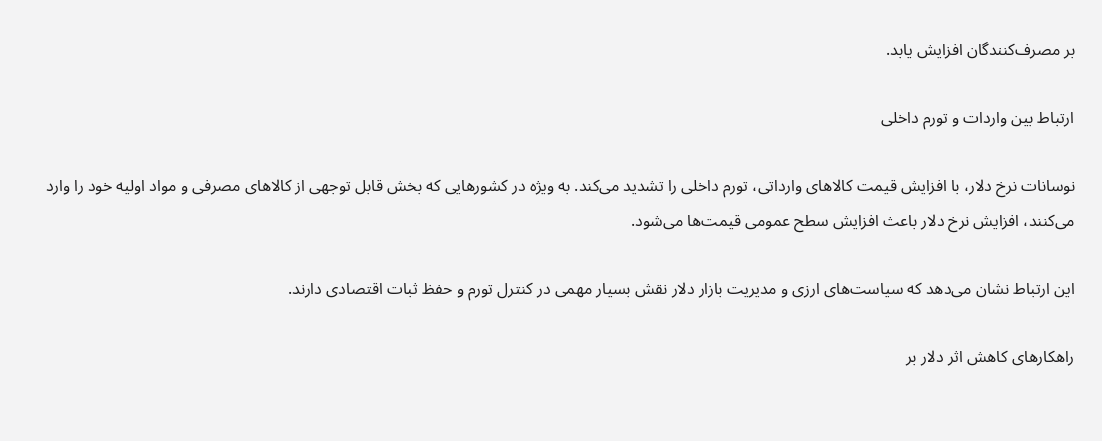بر مصرف‌کنندگان افزایش یابد.

ارتباط بین واردات و تورم داخلی

نوسانات نرخ دلار، با افزایش قیمت کالاهای وارداتی، تورم داخلی را تشدید می‌کند. به ویژه در کشورهایی که بخش قابل توجهی از کالاهای مصرفی و مواد اولیه خود را وارد می‌کنند، افزایش نرخ دلار باعث افزایش سطح عمومی قیمت‌ها می‌شود.

این ارتباط نشان می‌دهد که سیاست‌های ارزی و مدیریت بازار دلار نقش بسیار مهمی در کنترل تورم و حفظ ثبات اقتصادی دارند.

راهکارهای کاهش اثر دلار بر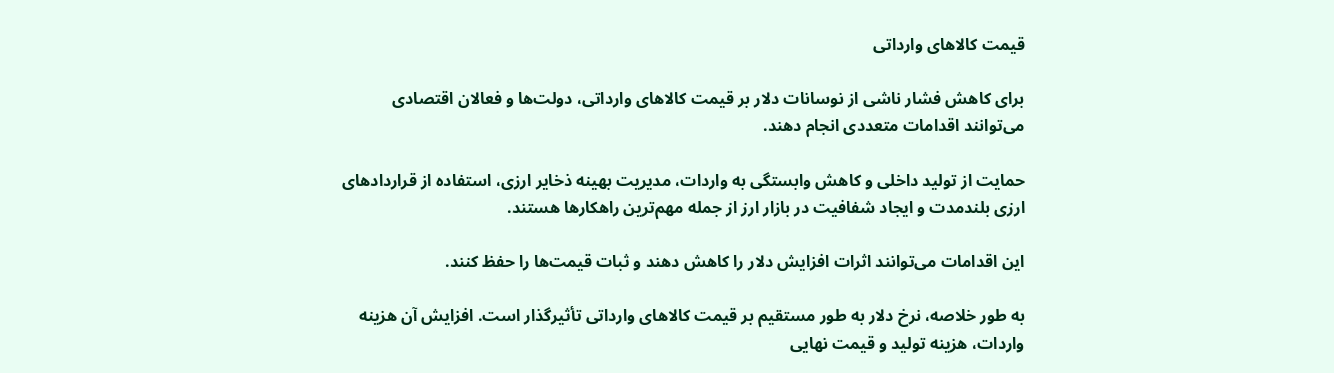قیمت کالاهای وارداتی

برای کاهش فشار ناشی از نوسانات دلار بر قیمت کالاهای وارداتی، دولت‌ها و فعالان اقتصادی می‌توانند اقدامات متعددی انجام دهند.

حمایت از تولید داخلی و کاهش وابستگی به واردات، مدیریت بهینه ذخایر ارزی، استفاده از قراردادهای ارزی بلندمدت و ایجاد شفافیت در بازار ارز از جمله مهم‌ترین راهکارها هستند.

این اقدامات می‌توانند اثرات افزایش دلار را کاهش دهند و ثبات قیمت‌ها را حفظ کنند.

به طور خلاصه، نرخ دلار به طور مستقیم بر قیمت کالاهای وارداتی تأثیرگذار است. افزایش آن هزینه واردات، هزینه تولید و قیمت نهایی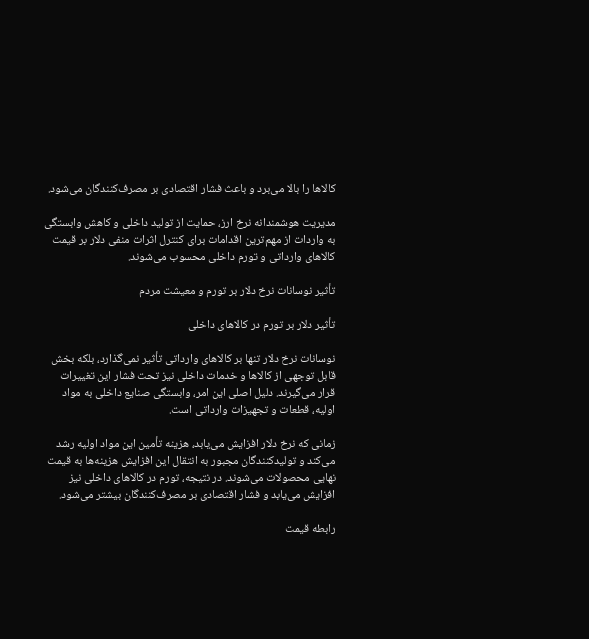کالاها را بالا می‌برد و باعث فشار اقتصادی بر مصرف‌کنندگان می‌شود.

مدیریت هوشمندانه نرخ ارز، حمایت از تولید داخلی و کاهش وابستگی به واردات از مهم‌ترین اقدامات برای کنترل اثرات منفی دلار بر قیمت کالاهای وارداتی و تورم داخلی محسوب می‌شوند.

تأثیر نوسانات نرخ دلار بر تورم و معیشت مردم

تأثیر دلار بر تورم در کالاهای داخلی

نوسانات نرخ دلار تنها بر کالاهای وارداتی تأثیر نمی‌گذارد، بلکه بخش قابل توجهی از کالاها و خدمات داخلی نیز تحت فشار این تغییرات قرار می‌گیرند. دلیل اصلی این امر، وابستگی صنایع داخلی به مواد اولیه، قطعات و تجهیزات وارداتی است.

زمانی که نرخ دلار افزایش می‌یابد، هزینه تأمین این مواد اولیه رشد می‌کند و تولیدکنندگان مجبور به انتقال این افزایش هزینه‌ها به قیمت نهایی محصولات می‌شوند. در نتیجه، تورم در کالاهای داخلی نیز افزایش می‌یابد و فشار اقتصادی بر مصرف‌کنندگان بیشتر می‌شود.

رابطه قیمت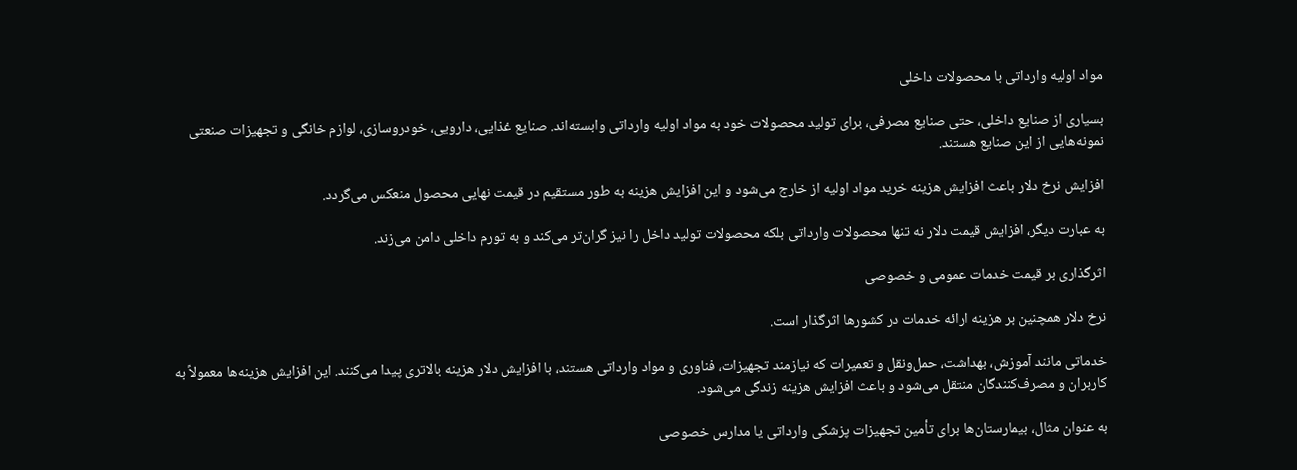مواد اولیه وارداتی با محصولات داخلی

بسیاری از صنایع داخلی، حتی صنایع مصرفی، برای تولید محصولات خود به مواد اولیه وارداتی وابسته‌اند. صنایع غذایی، دارویی، خودروسازی، لوازم خانگی و تجهیزات صنعتی نمونه‌هایی از این صنایع هستند.

افزایش نرخ دلار باعث افزایش هزینه خرید مواد اولیه از خارج می‌شود و این افزایش هزینه به طور مستقیم در قیمت نهایی محصول منعکس می‌گردد.

به عبارت دیگر، افزایش قیمت دلار نه تنها محصولات وارداتی بلکه محصولات تولید داخل را نیز گران‌تر می‌کند و به تورم داخلی دامن می‌زند.

اثرگذاری بر قیمت خدمات عمومی و خصوصی

نرخ دلار همچنین بر هزینه ارائه خدمات در کشورها اثرگذار است.

خدماتی مانند آموزش، بهداشت، حمل‌ونقل و تعمیرات که نیازمند تجهیزات، فناوری و مواد وارداتی هستند، با افزایش دلار هزینه بالاتری پیدا می‌کنند. این افزایش هزینه‌ها معمولاً به کاربران و مصرف‌کنندگان منتقل می‌شود و باعث افزایش هزینه زندگی می‌شود.

به عنوان مثال، بیمارستان‌ها برای تأمین تجهیزات پزشکی وارداتی یا مدارس خصوصی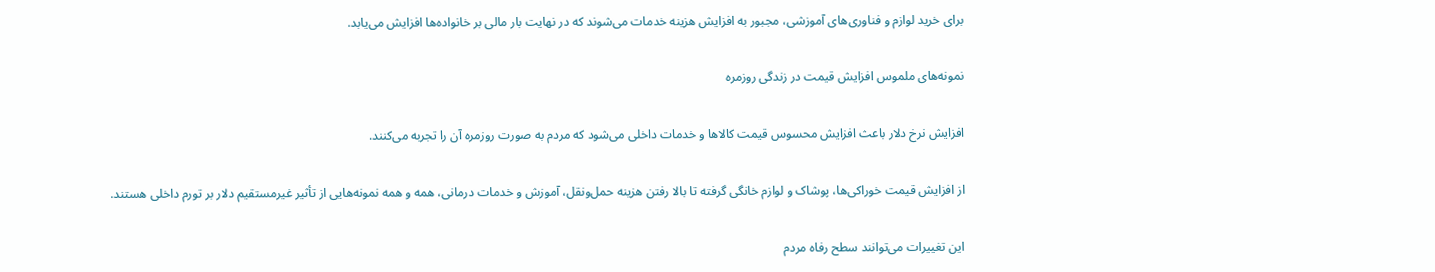برای خرید لوازم و فناوری‌های آموزشی، مجبور به افزایش هزینه خدمات می‌شوند که در نهایت بار مالی بر خانواده‌ها افزایش می‌یابد.

نمونه‌های ملموس افزایش قیمت در زندگی روزمره

افزایش نرخ دلار باعث افزایش محسوس قیمت کالاها و خدمات داخلی می‌شود که مردم به صورت روزمره آن را تجربه می‌کنند.

از افزایش قیمت خوراکی‌ها، پوشاک و لوازم خانگی گرفته تا بالا رفتن هزینه حمل‌ونقل، آموزش و خدمات درمانی، همه و همه نمونه‌هایی از تأثیر غیرمستقیم دلار بر تورم داخلی هستند.

این تغییرات می‌توانند سطح رفاه مردم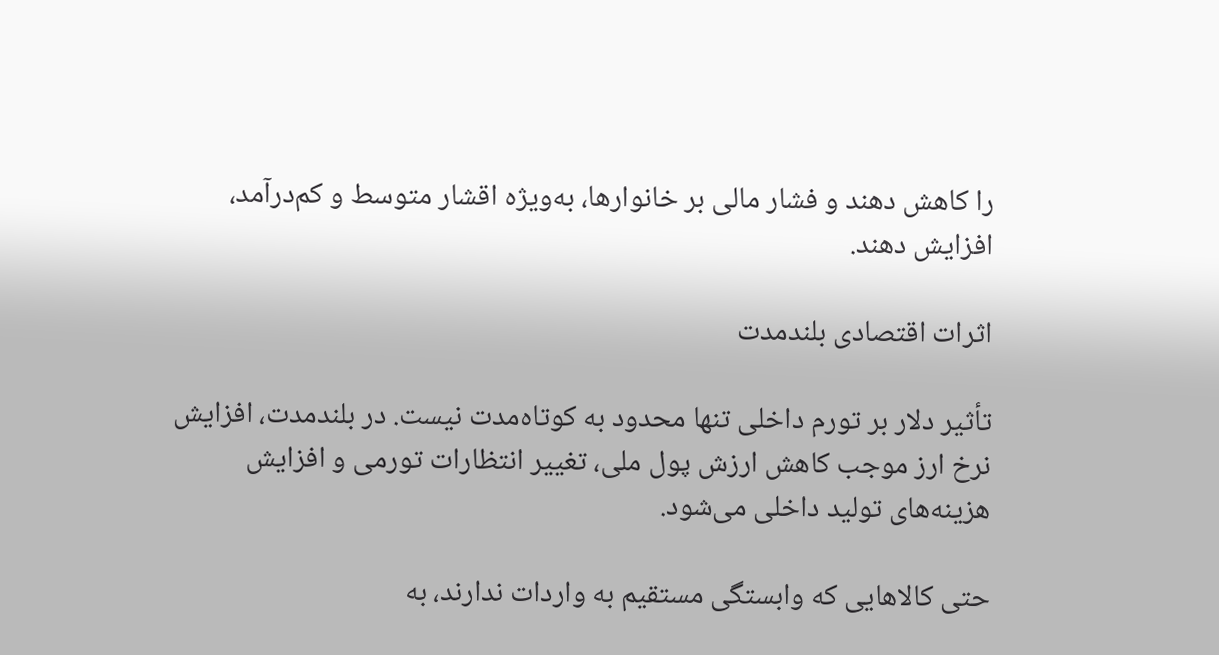را کاهش دهند و فشار مالی بر خانوارها، به‌ویژه اقشار متوسط و کم‌درآمد، افزایش دهند.

اثرات اقتصادی بلندمدت

تأثیر دلار بر تورم داخلی تنها محدود به کوتاه‌مدت نیست. در بلندمدت، افزایش نرخ ارز موجب کاهش ارزش پول ملی، تغییر انتظارات تورمی و افزایش هزینه‌های تولید داخلی می‌شود.

حتی کالاهایی که وابستگی مستقیم به واردات ندارند، به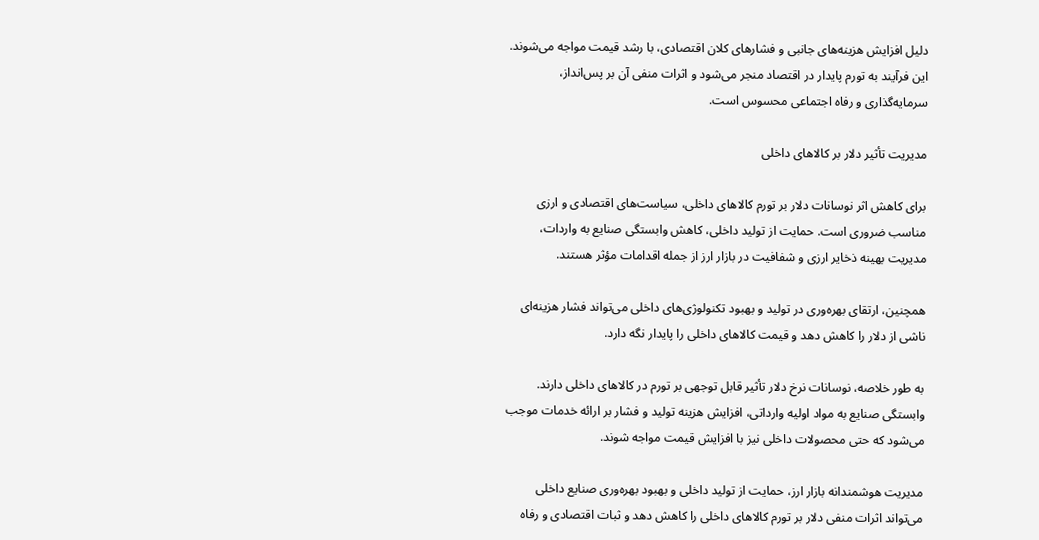دلیل افزایش هزینه‌های جانبی و فشارهای کلان اقتصادی، با رشد قیمت مواجه می‌شوند. این فرآیند به تورم پایدار در اقتصاد منجر می‌شود و اثرات منفی آن بر پس‌انداز، سرمایه‌گذاری و رفاه اجتماعی محسوس است.

مدیریت تأثیر دلار بر کالاهای داخلی

برای کاهش اثر نوسانات دلار بر تورم کالاهای داخلی، سیاست‌های اقتصادی و ارزی مناسب ضروری است. حمایت از تولید داخلی، کاهش وابستگی صنایع به واردات، مدیریت بهینه ذخایر ارزی و شفافیت در بازار ارز از جمله اقدامات مؤثر هستند.

همچنین، ارتقای بهره‌وری در تولید و بهبود تکنولوژی‌های داخلی می‌تواند فشار هزینه‌ای ناشی از دلار را کاهش دهد و قیمت کالاهای داخلی را پایدار نگه دارد.

به طور خلاصه، نوسانات نرخ دلار تأثیر قابل توجهی بر تورم در کالاهای داخلی دارند. وابستگی صنایع به مواد اولیه وارداتی، افزایش هزینه تولید و فشار بر ارائه خدمات موجب می‌شود که حتی محصولات داخلی نیز با افزایش قیمت مواجه شوند.

مدیریت هوشمندانه بازار ارز، حمایت از تولید داخلی و بهبود بهره‌وری صنایع داخلی می‌تواند اثرات منفی دلار بر تورم کالاهای داخلی را کاهش دهد و ثبات اقتصادی و رفاه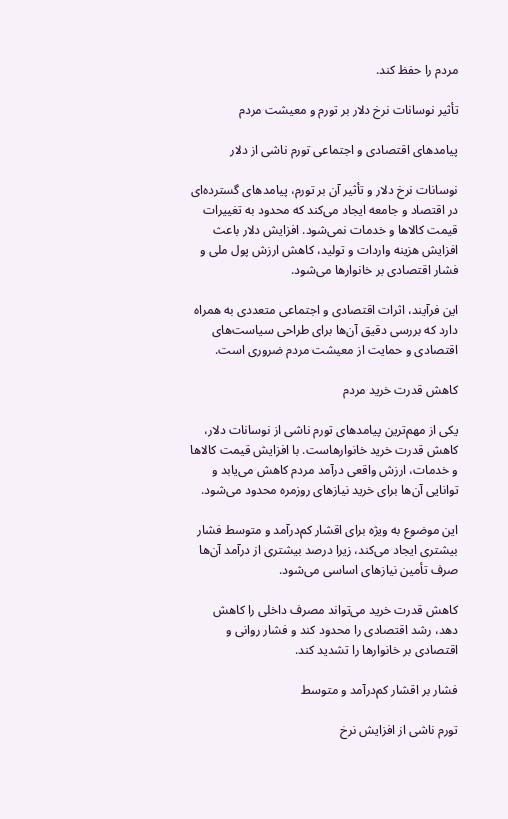مردم را حفظ کند.

تأثیر نوسانات نرخ دلار بر تورم و معیشت مردم

پیامدهای اقتصادی و اجتماعی تورم ناشی از دلار

نوسانات نرخ دلار و تأثیر آن بر تورم، پیامدهای گسترده‌ای در اقتصاد و جامعه ایجاد می‌کند که محدود به تغییرات قیمت کالاها و خدمات نمی‌شود. افزایش دلار باعث افزایش هزینه واردات و تولید، کاهش ارزش پول ملی و فشار اقتصادی بر خانوارها می‌شود.

این فرآیند، اثرات اقتصادی و اجتماعی متعددی به همراه دارد که بررسی دقیق آن‌ها برای طراحی سیاست‌های اقتصادی و حمایت از معیشت مردم ضروری است.

کاهش قدرت خرید مردم

یکی از مهم‌ترین پیامدهای تورم ناشی از نوسانات دلار، کاهش قدرت خرید خانوارهاست. با افزایش قیمت کالاها و خدمات، ارزش واقعی درآمد مردم کاهش می‌یابد و توانایی آن‌ها برای خرید نیازهای روزمره محدود می‌شود.

این موضوع به ویژه برای اقشار کم‌درآمد و متوسط فشار بیشتری ایجاد می‌کند، زیرا درصد بیشتری از درآمد آن‌ها صرف تأمین نیازهای اساسی می‌شود.

کاهش قدرت خرید می‌تواند مصرف داخلی را کاهش دهد، رشد اقتصادی را محدود کند و فشار روانی و اقتصادی بر خانوارها را تشدید کند.

فشار بر اقشار کم‌درآمد و متوسط

تورم ناشی از افزایش نرخ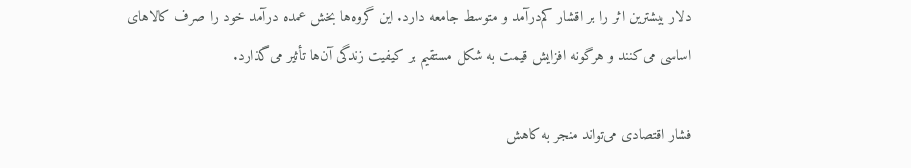دلار بیشترین اثر را بر اقشار کم‌درآمد و متوسط جامعه دارد. این گروه‌ها بخش عمده درآمد خود را صرف کالاهای اساسی می‌کنند و هرگونه افزایش قیمت به شکل مستقیم بر کیفیت زندگی آن‌ها تأثیر می‌گذارد.

فشار اقتصادی می‌تواند منجر به کاهش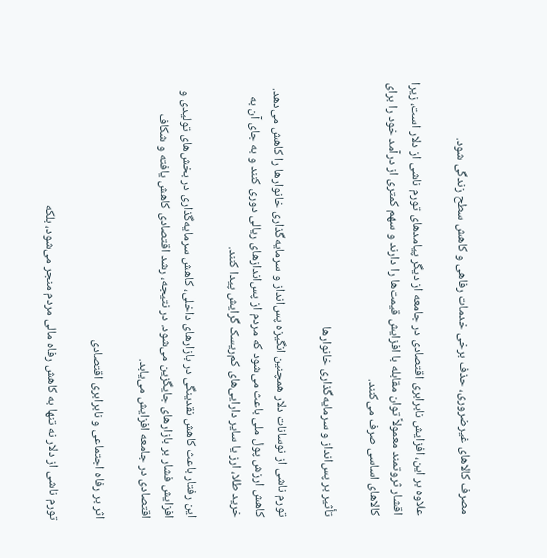مصرف کالاهای غیرضروری، حذف برخی خدمات رفاهی و کاهش سطح زندگی شود.

علاوه بر این، افزایش نابرابری اقتصادی در جامعه از دیگر پیامدهای تورم ناشی از دلار است، زیرا اقشار ثروتمند معمولاً توان مقابله با افزایش قیمت‌ها را دارند و سهم کمتری از درآمد خود را برای کالاهای اساسی صرف می‌کنند.

تأثیر بر پس‌انداز و سرمایه‌گذاری خانوارها

تورم ناشی از نوسانات دلار همچنین انگیزه پس‌انداز و سرمایه‌گذاری خانوارها را کاهش می‌دهد. کاهش ارزش پول ملی باعث می‌شود که مردم از پس‌اندازهای ریالی دوری کنند و به جای آن به خرید طلا، ارز یا سایر دارایی‌های کم‌ریسک گرایش پیدا کنند.

این رفتار باعث کاهش نقدینگی در بازارهای داخلی، کاهش سرمایه‌گذاری در بخش‌های تولیدی و افزایش فشار بر بازارهای جایگزین می‌شود. در نتیجه، رشد اقتصادی کاهش یافته و شکاف اقتصادی در جامعه افزایش می‌یابد.

اثر بر رفاه اجتماعی و نابرابری اقتصادی

تورم ناشی از دلار نه تنها به کاهش رفاه مالی مردم منجر می‌شود، بلکه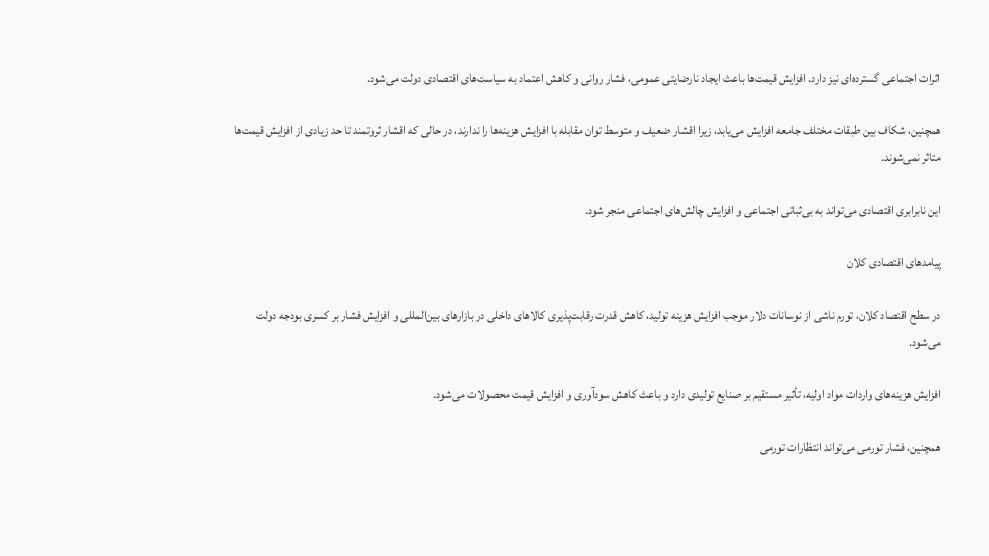اثرات اجتماعی گسترده‌ای نیز دارد. افزایش قیمت‌ها باعث ایجاد نارضایتی عمومی، فشار روانی و کاهش اعتماد به سیاست‌های اقتصادی دولت می‌شود.

همچنین، شکاف بین طبقات مختلف جامعه افزایش می‌یابد، زیرا اقشار ضعیف و متوسط توان مقابله با افزایش هزینه‌ها را ندارند، در حالی که اقشار ثروتمند تا حد زیادی از افزایش قیمت‌ها متاثر نمی‌شوند.

این نابرابری اقتصادی می‌تواند به بی‌ثباتی اجتماعی و افزایش چالش‌های اجتماعی منجر شود.

پیامدهای اقتصادی کلان

در سطح اقتصاد کلان، تورم ناشی از نوسانات دلار موجب افزایش هزینه تولید، کاهش قدرت رقابت‌پذیری کالاهای داخلی در بازارهای بین‌المللی و افزایش فشار بر کسری بودجه دولت می‌شود.

افزایش هزینه‌های واردات مواد اولیه، تأثیر مستقیم بر صنایع تولیدی دارد و باعث کاهش سودآوری و افزایش قیمت محصولات می‌شود.

همچنین، فشار تورمی می‌تواند انتظارات تورمی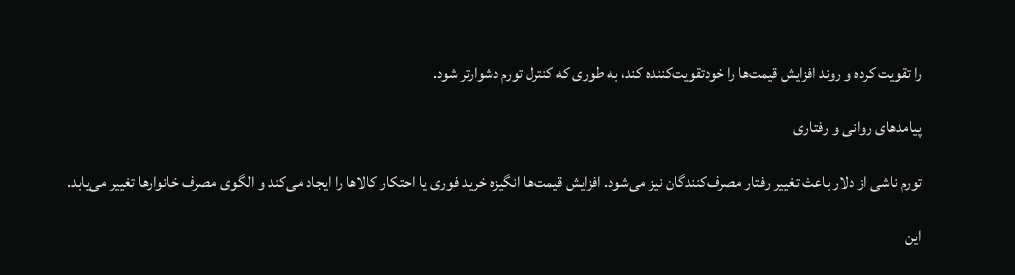را تقویت کرده و روند افزایش قیمت‌ها را خودتقویت‌کننده کند، به طوری که کنترل تورم دشوارتر شود.

پیامدهای روانی و رفتاری

تورم ناشی از دلار باعث تغییر رفتار مصرف‌کنندگان نیز می‌شود. افزایش قیمت‌ها انگیزه خرید فوری یا احتکار کالاها را ایجاد می‌کند و الگوی مصرف خانوارها تغییر می‌یابد.

این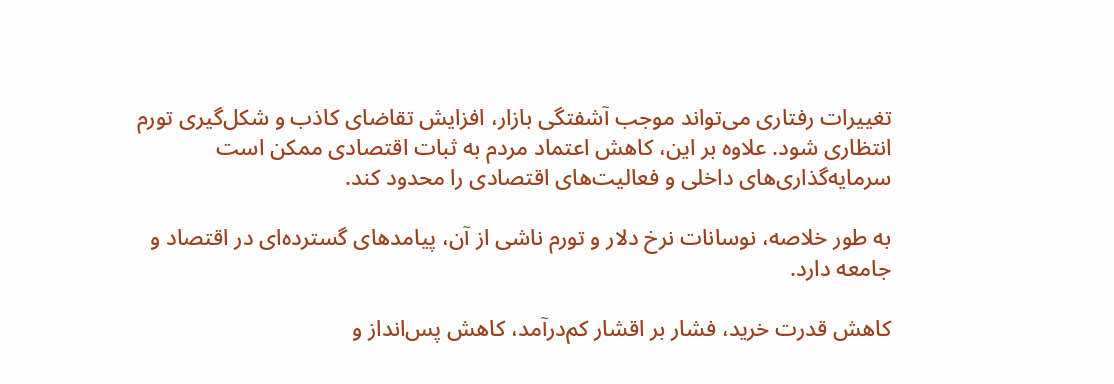تغییرات رفتاری می‌تواند موجب آشفتگی بازار، افزایش تقاضای کاذب و شکل‌گیری تورم انتظاری شود. علاوه بر این، کاهش اعتماد مردم به ثبات اقتصادی ممکن است سرمایه‌گذاری‌های داخلی و فعالیت‌های اقتصادی را محدود کند.

به طور خلاصه، نوسانات نرخ دلار و تورم ناشی از آن، پیامدهای گسترده‌ای در اقتصاد و جامعه دارد.

کاهش قدرت خرید، فشار بر اقشار کم‌درآمد، کاهش پس‌انداز و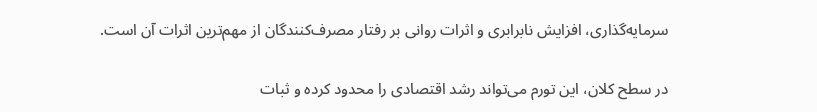سرمایه‌گذاری، افزایش نابرابری و اثرات روانی بر رفتار مصرف‌کنندگان از مهم‌ترین اثرات آن است.

در سطح کلان، این تورم می‌تواند رشد اقتصادی را محدود کرده و ثبات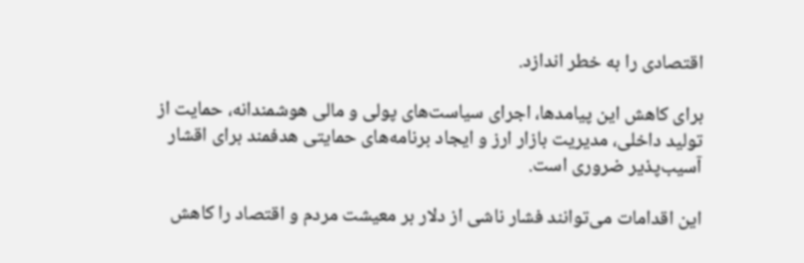اقتصادی را به خطر اندازد.

برای کاهش این پیامدها، اجرای سیاست‌های پولی و مالی هوشمندانه، حمایت از تولید داخلی، مدیریت بازار ارز و ایجاد برنامه‌های حمایتی هدفمند برای اقشار آسیب‌پذیر ضروری است.

این اقدامات می‌توانند فشار ناشی از دلار بر معیشت مردم و اقتصاد را کاهش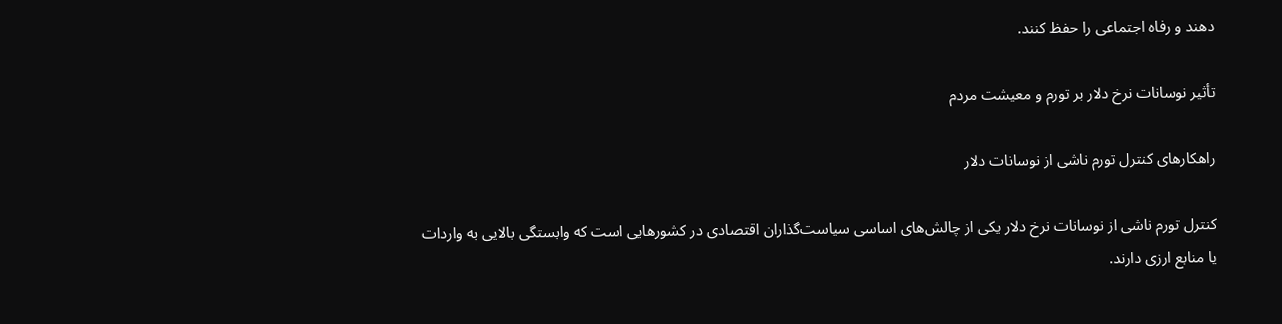دهند و رفاه اجتماعی را حفظ کنند.

تأثیر نوسانات نرخ دلار بر تورم و معیشت مردم

راهکارهای کنترل تورم ناشی از نوسانات دلار

کنترل تورم ناشی از نوسانات نرخ دلار یکی از چالش‌های اساسی سیاست‌گذاران اقتصادی در کشورهایی است که وابستگی بالایی به واردات یا منابع ارزی دارند.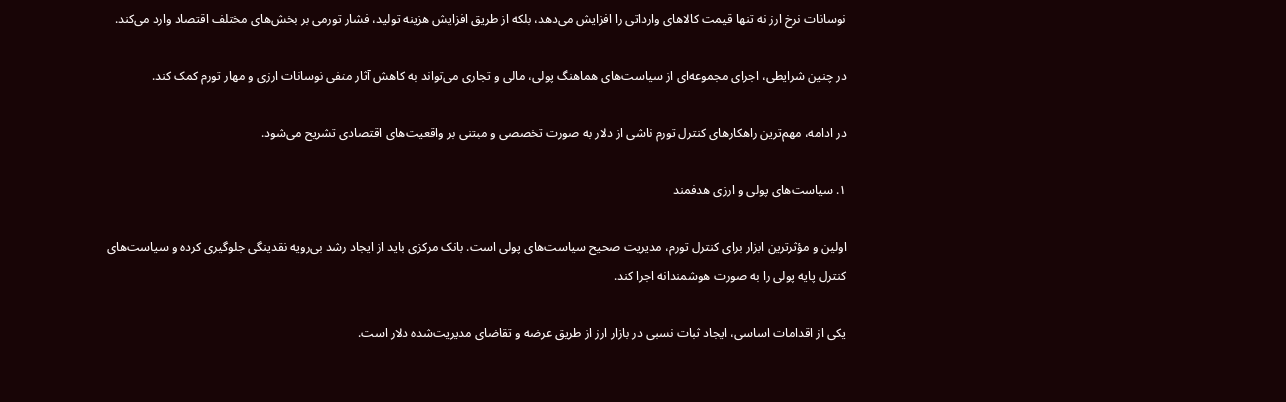نوسانات نرخ ارز نه تنها قیمت کالاهای وارداتی را افزایش می‌دهد، بلکه از طریق افزایش هزینه تولید، فشار تورمی بر بخش‌های مختلف اقتصاد وارد می‌کند.

در چنین شرایطی، اجرای مجموعه‌ای از سیاست‌های هماهنگ پولی، مالی و تجاری می‌تواند به کاهش آثار منفی نوسانات ارزی و مهار تورم کمک کند.

در ادامه، مهم‌ترین راهکارهای کنترل تورم ناشی از دلار به صورت تخصصی و مبتنی بر واقعیت‌های اقتصادی تشریح می‌شود.

۱. سیاست‌های پولی و ارزی هدفمند

اولین و مؤثرترین ابزار برای کنترل تورم، مدیریت صحیح سیاست‌های پولی است. بانک مرکزی باید از ایجاد رشد بی‌رویه نقدینگی جلوگیری کرده و سیاست‌های کنترل پایه پولی را به صورت هوشمندانه اجرا کند.

یکی از اقدامات اساسی، ایجاد ثبات نسبی در بازار ارز از طریق عرضه و تقاضای مدیریت‌شده دلار است.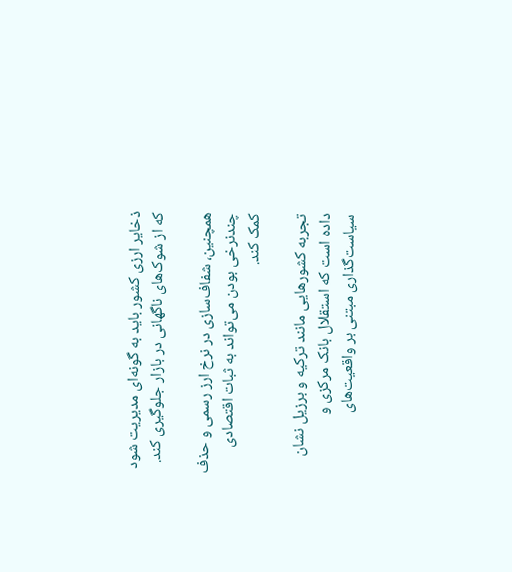ذخایر ارزی کشور باید به گونه‌ای مدیریت شود که از شوک‌های ناگهانی در بازار جلوگیری کند.

همچنین، شفاف‌سازی در نرخ ارز رسمی و حذف چندنرخی بودن می‌تواند به ثبات اقتصادی کمک کند.

تجربه کشورهایی مانند ترکیه و برزیل نشان داده است که استقلال بانک مرکزی و سیاست‌گذاری مبتنی بر واقعیت‌های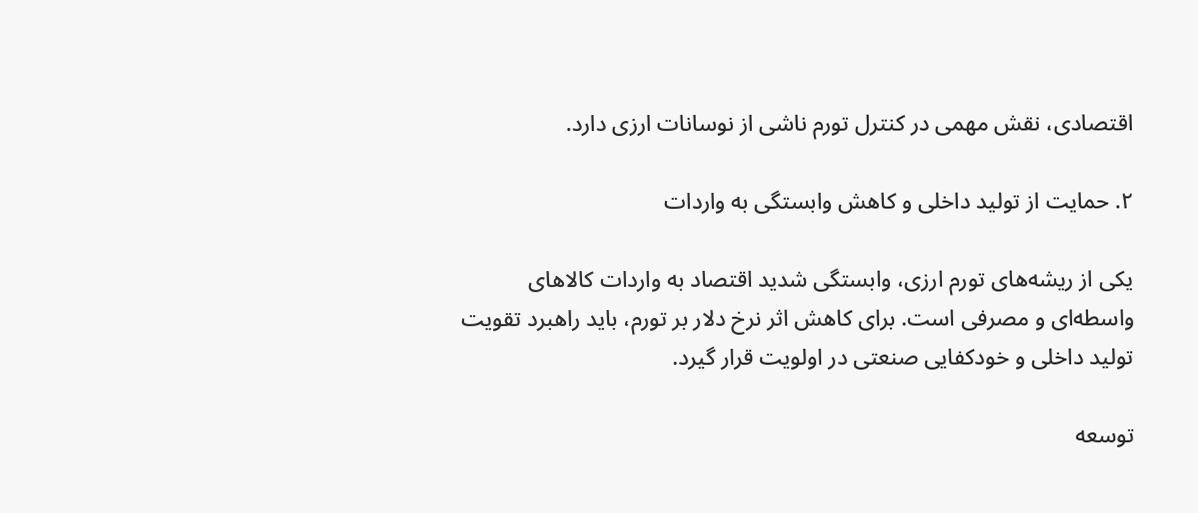اقتصادی، نقش مهمی در کنترل تورم ناشی از نوسانات ارزی دارد.

۲. حمایت از تولید داخلی و کاهش وابستگی به واردات

یکی از ریشه‌های تورم ارزی، وابستگی شدید اقتصاد به واردات کالاهای واسطه‌ای و مصرفی است. برای کاهش اثر نرخ دلار بر تورم، باید راهبرد تقویت تولید داخلی و خودکفایی صنعتی در اولویت قرار گیرد.

توسعه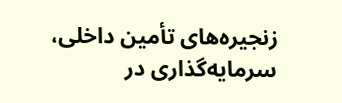زنجیره‌های تأمین داخلی، سرمایه‌گذاری در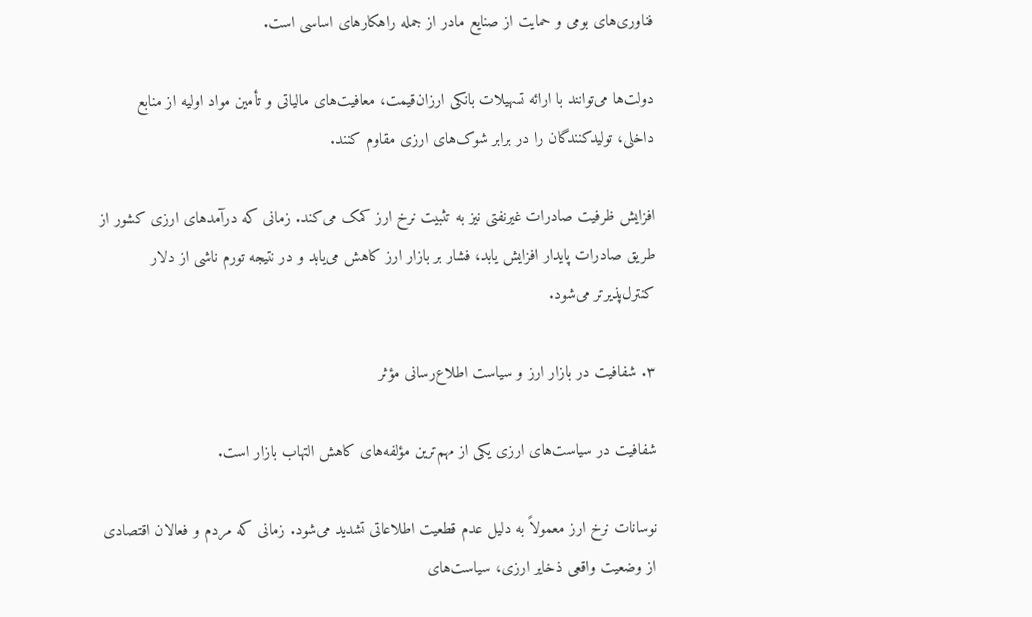فناوری‌های بومی و حمایت از صنایع مادر از جمله راهکارهای اساسی است.

دولت‌ها می‌توانند با ارائه تسهیلات بانکی ارزان‌قیمت، معافیت‌های مالیاتی و تأمین مواد اولیه از منابع داخلی، تولیدکنندگان را در برابر شوک‌های ارزی مقاوم کنند.

افزایش ظرفیت صادرات غیرنفتی نیز به تثبیت نرخ ارز کمک می‌کند. زمانی که درآمدهای ارزی کشور از طریق صادرات پایدار افزایش یابد، فشار بر بازار ارز کاهش می‌یابد و در نتیجه تورم ناشی از دلار کنترل‌پذیرتر می‌شود.

۳. شفافیت در بازار ارز و سیاست اطلاع‌رسانی مؤثر

شفافیت در سیاست‌های ارزی یکی از مهم‌ترین مؤلفه‌های کاهش التهاب بازار است.

نوسانات نرخ ارز معمولاً به دلیل عدم قطعیت اطلاعاتی تشدید می‌شود. زمانی که مردم و فعالان اقتصادی از وضعیت واقعی ذخایر ارزی، سیاست‌های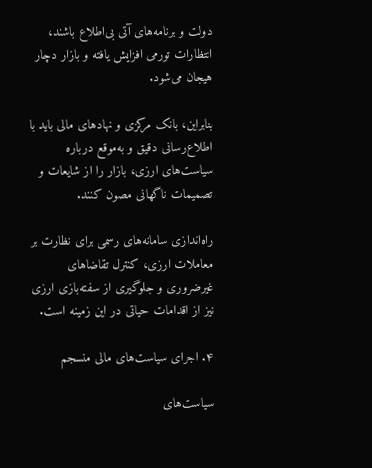دولت و برنامه‌های آتی بی‌اطلاع باشند، انتظارات تورمی افزایش یافته و بازار دچار هیجان می‌شود.

بنابراین، بانک مرکزی و نهادهای مالی باید با اطلاع‌رسانی دقیق و به‌موقع درباره سیاست‌های ارزی، بازار را از شایعات و تصمیمات ناگهانی مصون کنند.

راه‌اندازی سامانه‌های رسمی برای نظارت بر معاملات ارزی، کنترل تقاضاهای غیرضروری و جلوگیری از سفته‌بازی ارزی نیز از اقدامات حیاتی در این زمینه است.

۴. اجرای سیاست‌های مالی منسجم

سیاست‌های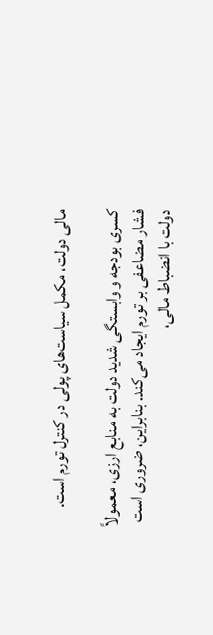مالی دولت، مکمل سیاست‌های پولی در کنترل تورم است.

کسری بودجه و وابستگی شدید دولت به منابع ارزی، معمولاً فشار مضاعفی بر تورم ایجاد می‌کند. بنابراین، ضروری است دولت با انضباط مالی،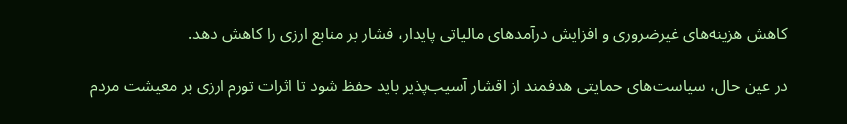کاهش هزینه‌های غیرضروری و افزایش درآمدهای مالیاتی پایدار، فشار بر منابع ارزی را کاهش دهد.

در عین حال، سیاست‌های حمایتی هدفمند از اقشار آسیب‌پذیر باید حفظ شود تا اثرات تورم ارزی بر معیشت مردم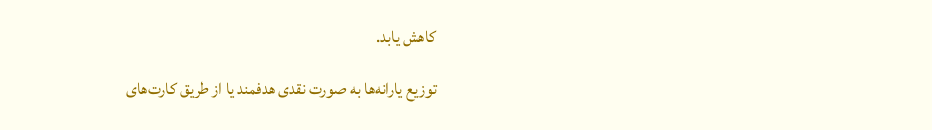کاهش یابد.

توزیع یارانه‌ها به صورت نقدی هدفمند یا از طریق کارت‌های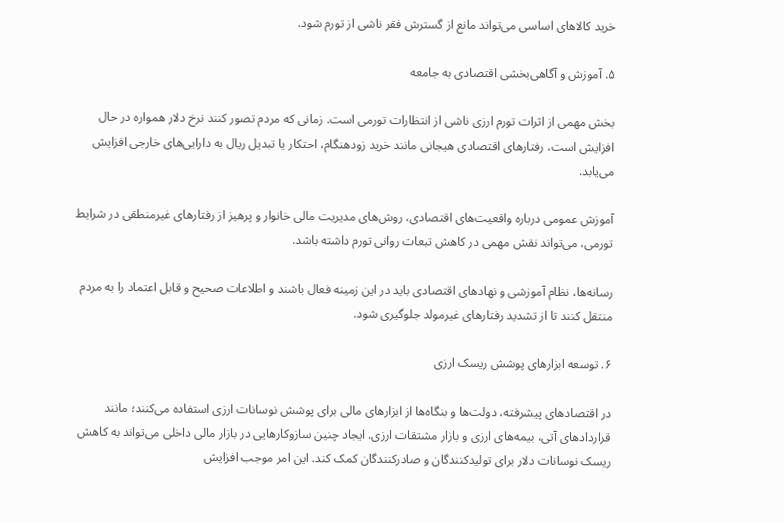خرید کالاهای اساسی می‌تواند مانع از گسترش فقر ناشی از تورم شود.

۵. آموزش و آگاهی‌بخشی اقتصادی به جامعه

بخش مهمی از اثرات تورم ارزی ناشی از انتظارات تورمی است. زمانی که مردم تصور کنند نرخ دلار همواره در حال افزایش است، رفتارهای اقتصادی هیجانی مانند خرید زودهنگام، احتکار یا تبدیل ریال به دارایی‌های خارجی افزایش می‌یابد.

آموزش عمومی درباره واقعیت‌های اقتصادی، روش‌های مدیریت مالی خانوار و پرهیز از رفتارهای غیرمنطقی در شرایط تورمی، می‌تواند نقش مهمی در کاهش تبعات روانی تورم داشته باشد.

رسانه‌ها، نظام آموزشی و نهادهای اقتصادی باید در این زمینه فعال باشند و اطلاعات صحیح و قابل اعتماد را به مردم منتقل کنند تا از تشدید رفتارهای غیرمولد جلوگیری شود.

۶. توسعه ابزارهای پوشش ریسک ارزی

در اقتصادهای پیشرفته، دولت‌ها و بنگاه‌ها از ابزارهای مالی برای پوشش نوسانات ارزی استفاده می‌کنند؛ مانند قراردادهای آتی، بیمه‌های ارزی و بازار مشتقات ارزی. ایجاد چنین سازوکارهایی در بازار مالی داخلی می‌تواند به کاهش ریسک نوسانات دلار برای تولیدکنندگان و صادرکنندگان کمک کند. این امر موجب افزایش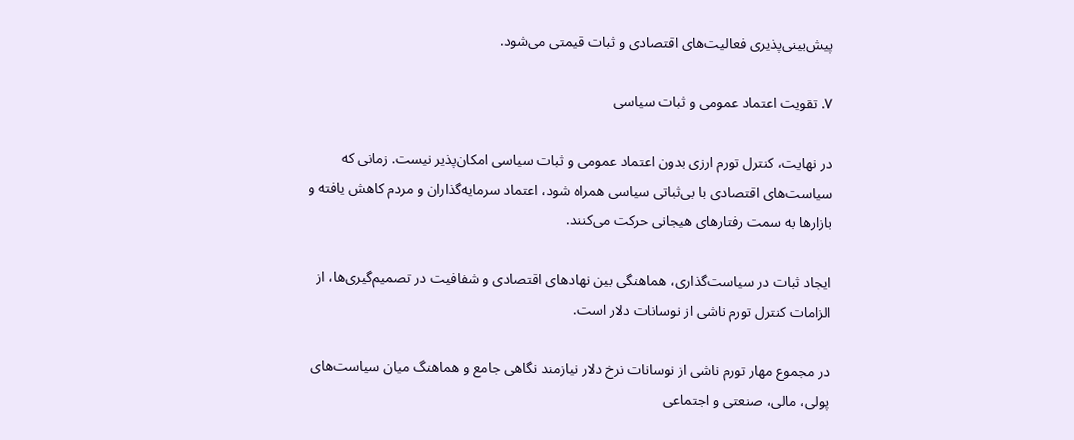پیش‌بینی‌پذیری فعالیت‌های اقتصادی و ثبات قیمتی می‌شود.

۷. تقویت اعتماد عمومی و ثبات سیاسی

در نهایت، کنترل تورم ارزی بدون اعتماد عمومی و ثبات سیاسی امکان‌پذیر نیست. زمانی که سیاست‌های اقتصادی با بی‌ثباتی سیاسی همراه شود، اعتماد سرمایه‌گذاران و مردم کاهش یافته و بازارها به سمت رفتارهای هیجانی حرکت می‌کنند.

ایجاد ثبات در سیاست‌گذاری، هماهنگی بین نهادهای اقتصادی و شفافیت در تصمیم‌گیری‌ها، از الزامات کنترل تورم ناشی از نوسانات دلار است.

در مجموع مهار تورم ناشی از نوسانات نرخ دلار نیازمند نگاهی جامع و هماهنگ میان سیاست‌های پولی، مالی، صنعتی و اجتماعی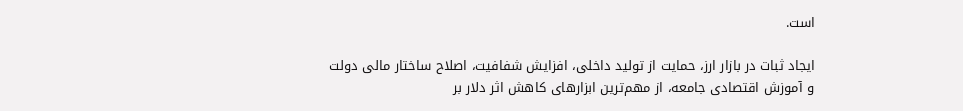است.

ایجاد ثبات در بازار ارز، حمایت از تولید داخلی، افزایش شفافیت، اصلاح ساختار مالی دولت و آموزش اقتصادی جامعه، از مهم‌ترین ابزارهای کاهش اثر دلار بر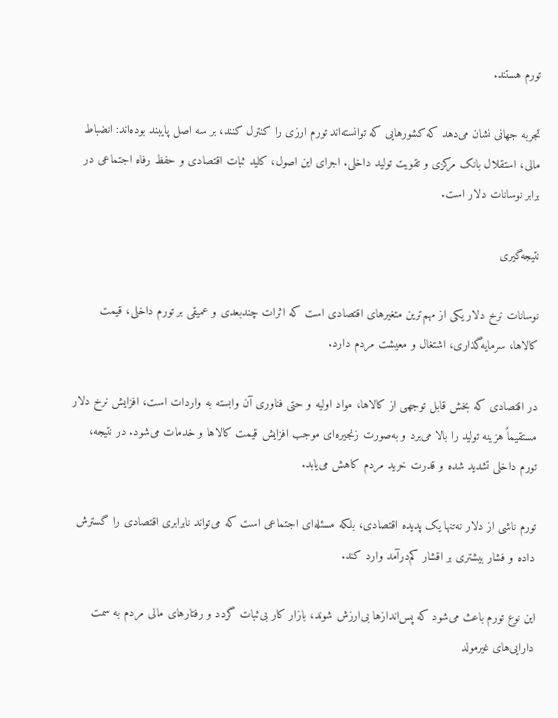تورم هستند.

تجربه جهانی نشان می‌دهد که کشورهایی که توانسته‌اند تورم ارزی را کنترل کنند، بر سه اصل پایبند بوده‌اند: انضباط مالی، استقلال بانک مرکزی و تقویت تولید داخلی. اجرای این اصول، کلید ثبات اقتصادی و حفظ رفاه اجتماعی در برابر نوسانات دلار است.

نتیجه‌گیری

نوسانات نرخ دلار یکی از مهم‌ترین متغیرهای اقتصادی است که اثرات چندبعدی و عمیقی بر تورم داخلی، قیمت کالاها، سرمایه‌گذاری، اشتغال و معیشت مردم دارد.

در اقتصادی که بخش قابل توجهی از کالاها، مواد اولیه و حتی فناوری آن وابسته به واردات است، افزایش نرخ دلار مستقیماً هزینه تولید را بالا می‌برد و به‌صورت زنجیره‌ای موجب افزایش قیمت کالاها و خدمات می‌شود. در نتیجه، تورم داخلی تشدید شده و قدرت خرید مردم کاهش می‌یابد.

تورم ناشی از دلار نه‌تنها یک پدیده اقتصادی، بلکه مسئله‌ای اجتماعی است که می‌تواند نابرابری اقتصادی را گسترش داده و فشار بیشتری بر اقشار کم‌درآمد وارد کند.

این نوع تورم باعث می‌شود که پس‌اندازها بی‌ارزش شوند، بازار کار بی‌ثبات گردد و رفتارهای مالی مردم به سمت دارایی‌های غیرمولد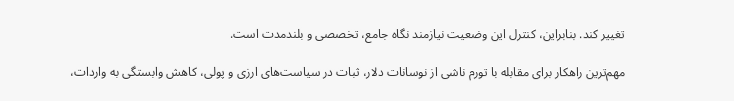تغییر کند. بنابراین، کنترل این وضعیت نیازمند نگاه جامع، تخصصی و بلندمدت است.

مهم‌ترین راهکار برای مقابله با تورم ناشی از نوسانات دلار، ثبات در سیاست‌های ارزی و پولی، کاهش وابستگی به واردات،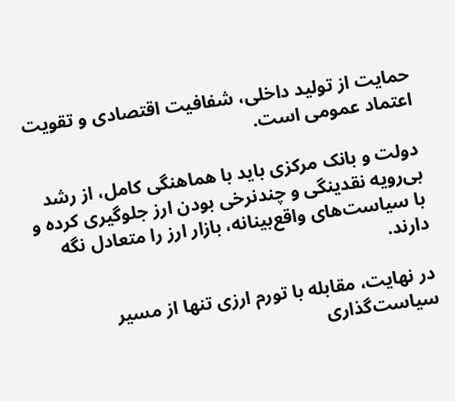حمایت از تولید داخلی، شفافیت اقتصادی و تقویت اعتماد عمومی است.

دولت و بانک مرکزی باید با هماهنگی کامل، از رشد بی‌رویه نقدینگی و چندنرخی بودن ارز جلوگیری کرده و با سیاست‌های واقع‌بینانه، بازار ارز را متعادل نگه دارند.

در نهایت، مقابله با تورم ارزی تنها از مسیر سیاست‌گذاری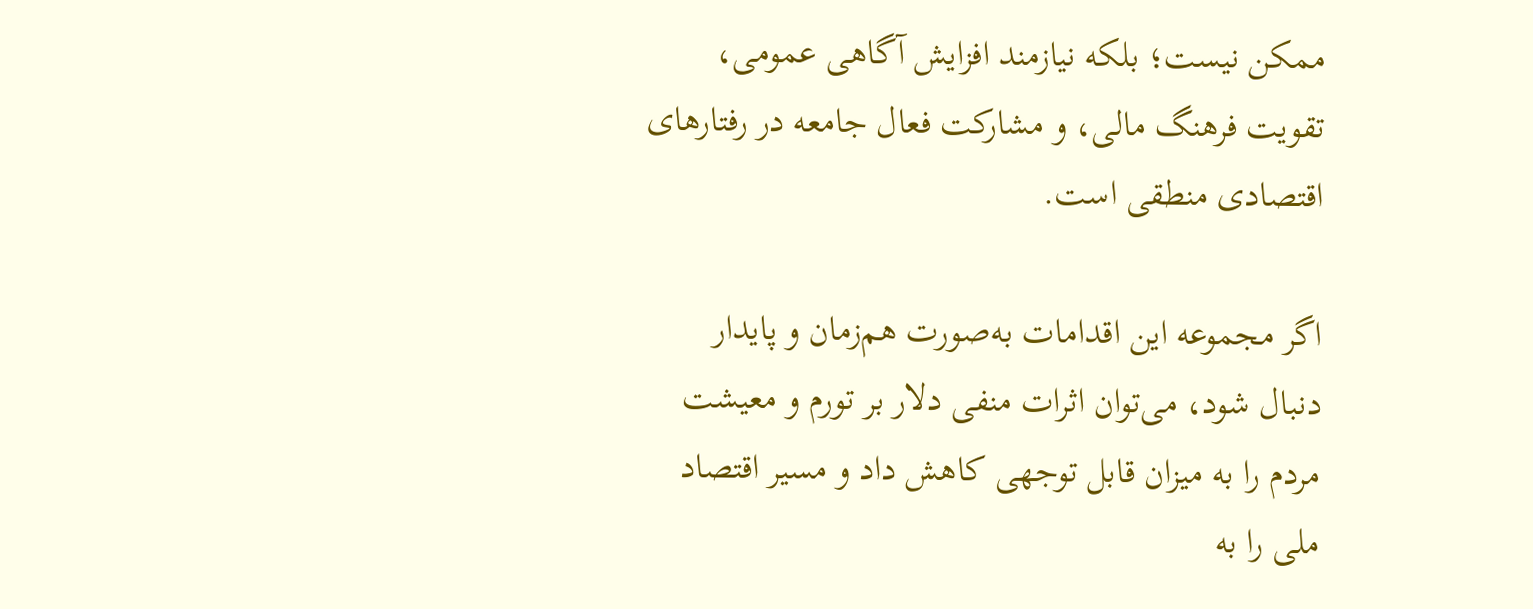ممکن نیست؛ بلکه نیازمند افزایش آگاهی عمومی، تقویت فرهنگ مالی، و مشارکت فعال جامعه در رفتارهای اقتصادی منطقی است.

اگر مجموعه این اقدامات به‌صورت هم‌زمان و پایدار دنبال شود، می‌توان اثرات منفی دلار بر تورم و معیشت مردم را به میزان قابل توجهی کاهش داد و مسیر اقتصاد ملی را به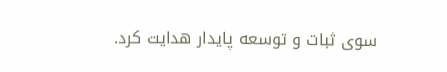سوی ثبات و توسعه پایدار هدایت کرد.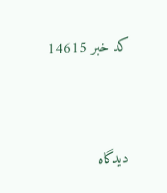کد خبر 14615



دیدگاه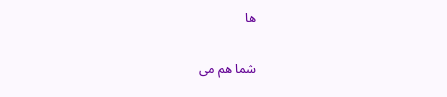ها

شما هم می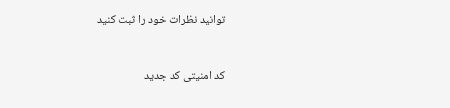توانید نظرات خود را ثبت کنید



کد امنیتی کد جدید